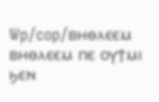Wp/cop/ⲃⲏⲑⲗⲉⲉⲙ
ⲃⲏⲑⲗⲉⲉⲙ ⲡⲉ ⲟⲩϯⲙⲓ ϧⲉⲛ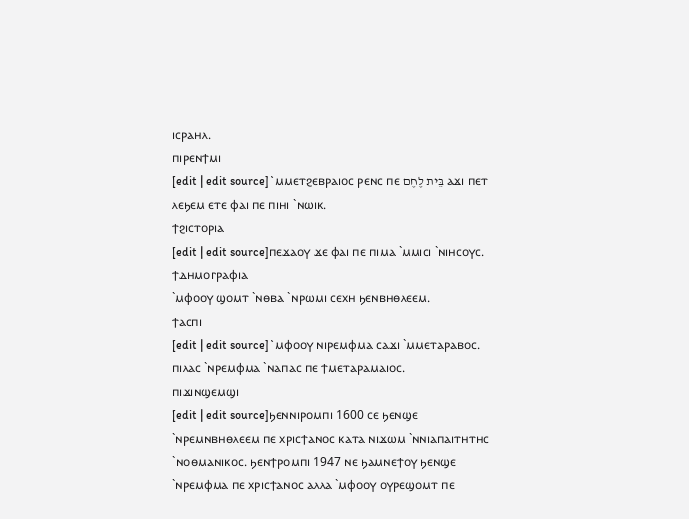ⲓⲥⲣⲁⲏⲗ.
ⲡⲓⲣⲉⲛϯⲙⲓ
[edit | edit source]`ⲙⲙⲉⲧϩⲉⲃⲣⲁⲓⲟⲥ ⲣⲉⲛⲥ ⲡⲉ בֵּית לֶחֶם ⲁϫⲓ ⲡⲉⲧ ⲗⲉϧⲉⲙ ⲉⲧⲉ ⲫⲁⲓ ⲡⲉ ⲡⲓⲏⲓ `ⲛⲱⲓⲕ.
ϯϩⲓⲥⲧⲟⲣⲓⲁ
[edit | edit source]ⲡⲉϫⲁⲟⲩ ϫⲉ ⲫⲁⲓ ⲡⲉ ⲡⲓⲙⲁ `ⲙⲙⲓⲥⲓ `ⲛⲓⲏⲥⲟⲩⲥ.
ϯⲇⲏⲙⲟⲅⲣⲁⲫⲓⲁ
`ⲙⲫⲟⲟⲩ ϣⲟⲙⲧ `ⲛⲑⲃⲁ `ⲛⲣⲱⲙⲓ ⲥⲉⲭⲏ ϧⲉⲛⲃⲏⲑⲗⲉⲉⲙ.
ϯⲁⲥⲡⲓ
[edit | edit source]`ⲙⲫⲟⲟⲩ ⲛⲓⲣⲉⲙⲫⲙⲁ ⲥⲁϫⲓ `ⲙⲙⲉⲧⲁⲣⲁⲃⲟⲥ. ⲡⲓⲗⲁⲥ `ⲛⲣⲉⲙⲫⲙⲁ `ⲛⲁⲡⲁⲥ ⲡⲉ ϯⲙⲉⲧⲁⲣⲁⲙⲁⲓⲟⲥ.
ⲡⲓϫⲓⲛϣⲉⲙϣⲓ
[edit | edit source]ϧⲉⲛⲛⲓⲣⲟⲙⲡⲓ 1600 ⲥⲉ ϧⲉⲛϣⲉ `ⲛⲣⲉⲙⲛⲃⲏⲑⲗⲉⲉⲙ ⲡⲉ ⲭⲣⲓⲥϯⲁⲛⲟⲥ ⲕⲁⲧⲁ ⲛⲓϫⲱⲙ `ⲛⲛⲓⲁⲡⲁⲓⲧⲏⲧⲏⲥ `ⲛⲟⲑⲙⲁⲛⲓⲕⲟⲥ. ϧⲉⲛϯⲣⲟⲙⲡⲓ 1947 ⲛⲉ ϧⲁⲙⲛⲉϯⲟⲩ ϧⲉⲛϣⲉ `ⲛⲣⲉⲙⲫⲙⲁ ⲡⲉ ⲭⲣⲓⲥϯⲁⲛⲟⲥ ⲁⲗⲗⲁ `ⲙⲫⲟⲟⲩ ⲟⲩⲣⲉϣⲟⲙⲧ ⲡⲉ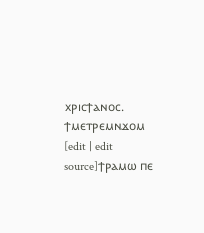ⲭⲣⲓⲥϯⲁⲛⲟⲥ.
ϯⲙⲉⲧⲣⲉⲙⲛϫⲟⲙ
[edit | edit source]ϯⲣⲁⲙⲱ ⲡⲉ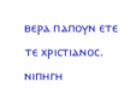ⲃⲉⲣⲁ ⲡⲁⲡⲟⲩⲛ ⲉⲧⲉ ⲧⲉ ⲭⲣⲓⲥⲧⲓⲁⲛⲟⲥ.
ⲛⲓⲡⲏⲅⲏ